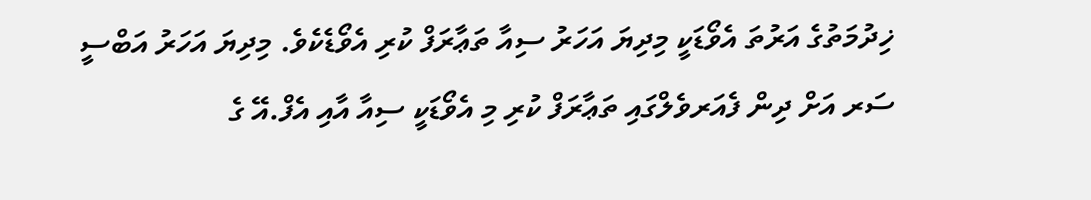ޚިދުމަތުގެ އަރުތަ އެވޯޑަކީ މިދިޔަ އަހަރު ސިއާ ތަޢާރަފް ކުރި އެވޯޑެކެވެ. މިދިޔަ އަހަރު އަބްސީ ސަރ އަށް ދިން ފެއަރވެލްގައި ތަޢާރަފް ކުރި މި އެވޯޑަކީ ސިއާ އާއި އެފް.އޭ ގެ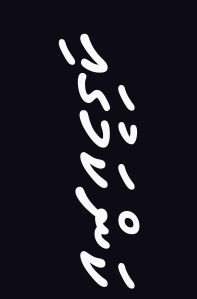ކަންކަމުގައި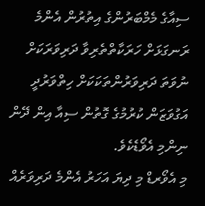ސިއާގެ މެމްބަރުންގެ އިތުރުން އެންމެ ރަނގަޅަށް ހަރަކާތްތެރިވާ ދަރިވަރަކަށް ނުވަތަ ދަރިވަރުންތަކަކަށް ހިތްވަރުދީ އަގުވަޒަން ކުރުމުގެ ގޮތުން ސިއާ އިން ދޭން ނިންމި އެވޯޑެކެވެ.
މި އެވޯރޑް މި ދިޔަ އަހަރު އެންމެ ދަރިވަރެއް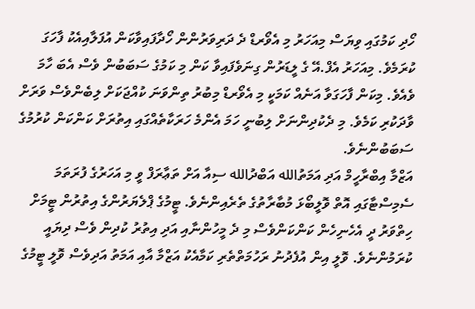ހޯދި ކަމުގައި ވިޔަސް މިއަހަރު މި އެވޯރޑް ދެ ދަރިވަރުންން ހޯދާފައިވާކަން އުފަލާއިއެކު ފާހަގަ ކުރަމެވެ. މިއަހަރު އެފް.އޭ ގެ ލީޑަރުން ގިނަވެފައިވާ ކަން މި ކަމުގެ ސަބަބުން ވެސް އެބަ ހާމަ ވެއެވެ. މިކަން ފާހަގަވާ އަނެއް ކަމަކީ މި އެވޯރޑް މިބުރު ތިންވަނަ ކުއްޖަކަށް ލިބެންވެސް ވަރަށް ވާދަކުރި ކަމެވެ. މި ދެކުދިންނަށް ލިބުނީ ހަމަ އެންމެ ހަރަކާތެއްގައި އިތުރަށް ކަންކަން ކުރުމުގެ ސަބަބުންނެވެ.
އަޒްމާ އިބްރާހީމް އަދި އަމަތުالله އަބްދުالله ސިއާ އަށް ތަޢާރަފް ވީ މި އަހަރުގެ ފުރަތަމަ ސެމިސްޓާގައި އޮތް ވޮލީބޯޅަ މުބާރާތުގެ ތެރެއިންނެވެ. ޓީމުގެ ޕްލެޔަރުންގެ އިތުރުން ޓީމަށް ހިތްވަރު ދީ އެހެނިހެން ކަންކަންވެސް މި ދެ މީހުންނާއި އަދި އިތުރު ކުދިން ވެސް ދިޔައީ ކުރަމުންނެވެ. ވޮލީ އިން އުފެދުނު ރަހުމަތްތެރި ކަމާއެކު އަޒްމާ އާއި އަމަތު އަދިވެސް ވޮލީ ޓީމުގެ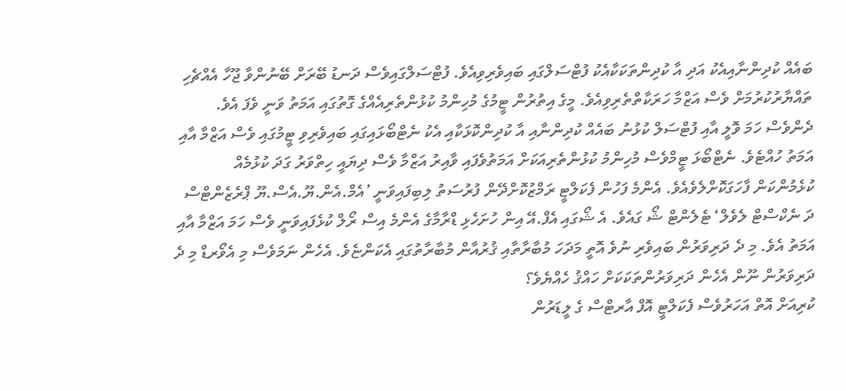ބައެއް ކުދިންނާއިއެކު އަދި އާ ކުދިންތަކަކާއެކު ފުޓްސަލްގައި ބައިވެރިވިއެވެ. ފުޓްސަލްގައިވެސް ދަނޑު ބޭރަށް ބޭނުންވާ ޖޫހާ އެއްޗެހި ތައްޔާރުކުރުމަށް ވެސް އަޒްމާ ހަރަކާތްތެރިވިއެވެ. މީގެ އިތުރުން ޓީމުގެ މުހިންމު ކުޅުންތެރިއެއްގެ ގޮތުގައި އަމަތު ވަނީ ވެފަ އެވެ.
ދެންވެސް ހަމަ ވޮލީ އާއި ފުޓްސަލް ކުޅުނު ބައެއް ކުދިންނާއި އާ ކުދިންކޮޅަކާއި އެކު ނެޓްބޯޅައިގައި ބައިވެރިވި ޓީމުގައި ވެސް އަޒްމާ އާއި އަމަތު ހުއްޓެވެ. ނެޓްބޯޅަ ޓީމްވެސް މުހިންމު ކުޅުންތެރިއަކަށް އަމަތުވެފައި ވާއިރު އަޒްމާ ވެސް ދިޔައީ ހިތްވަރު ގަދަ ކުޅުމެއް ކުޅެމުންކަން ފާހަގަކޮށްލެވެއެވެ. އެންމެ ފަހުން ފެކަލްޓީ ރަމްޒުކޮށްދޭން ފުރުސަތު ލިބިފައިވަނީ ’އެމް.އެން.ޔޫ.އެސް.ޔޫ ޕްރެޒެންޓްސް ދަ ނެކްސްޓް ލެވެލް‘ ޓެލެންޓް ޝޯ ގައެވެ. އެ ޝޯގައި އެފް.އޭ އިން ހުށަހެޅި ޑްރާމާގެ އެންމެ އިސް ރޯލް ކުޅެފައިވަނީ ވެސް ހަމަ އަޒްމާ އާއި އަމަތު އެވެ. މި ދެ ދަރިވަރުން ބައިވެރި ނުވެ އޮތީ މަދަހަ މުބާރާތާއި ޤުރުއާން މުބާރާތުގައި އެކަންޏެވެ. އެހެން ނަމަވެސް މި އެވޯރޑް މި ދެ ދަރިވަރުން ނޫން އެހެން ދަރިވަރުންތަކަކަށް ހައްޤު ހެއްޔެވެ؟
ކުރިއަށް އޮތް އަހަރުވެސް ފެކަލްޓީ އޮފް އާރޓްސް ގެ ލީޑަރުން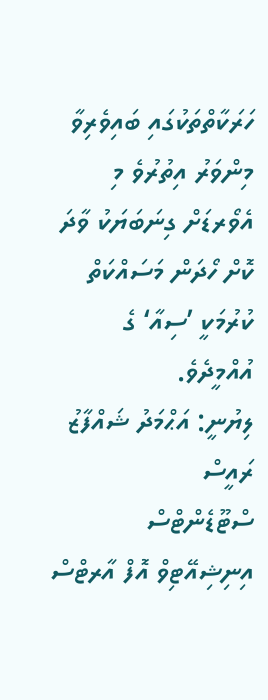ހަރަކާތްތަކުގައި ބައިވެރިވާ މިންވަރު އިތުރުވެ މި އެވޯރޑަށް ގިނަބަޔަކު ވާދަ ކޮށް ހޯދަން މަސައްކަތް ކުރުމަކީ ’ސިއާ‘ ގެ އުއްމީދެވެ.
ލިޔުނީ: އަޙްމަދު ޝައްފާޒު
ރައީސް
ސްޓޫޑެންޓްސް އިނިޝިއޭޓިވް އޮފް އާރޓްސް